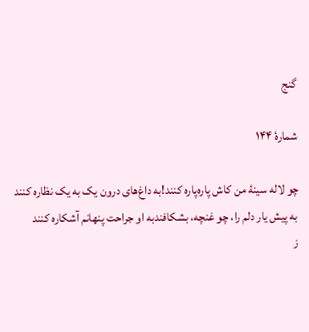گنج

شمارهٔ ۱۴۴

چو لاله سینهٔ من کاش پاره‌پاره کنند!به داغ‌های درون یک به یک نظاره کنند
به پیش یار دلم را، چو غنچه، بشکافندبه او جراحت پنهانم آشکاره کنند
ز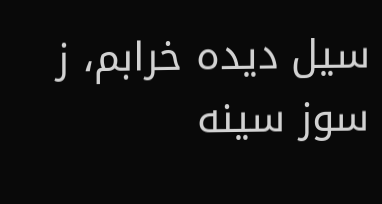سیل دیده خرابم، ز سوز سینه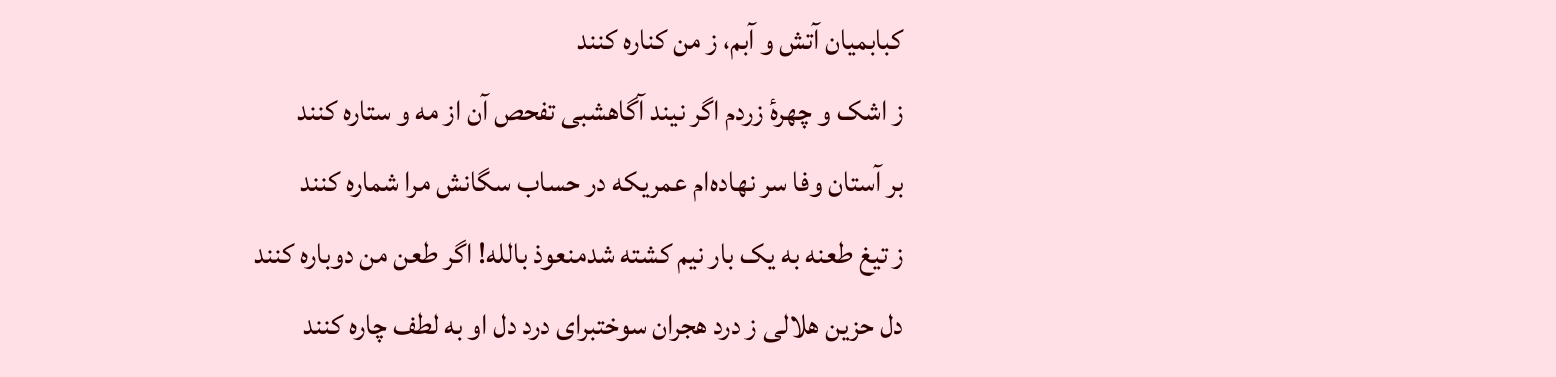کبابمیان آتش و آبم، ز من کناره کنند
ز اشک و چهرهٔ زردم اگر نیند آگاهشبی تفحص آن از مه و ستاره کنند
بر آستان وفا سر نهاده‌ام عمریکه در حساب سگانش مرا شماره کنند
ز تیغ طعنه به یک بار نیم کشته شدمنعوذ بالله! اگر طعن من دوباره کنند
دل حزین هلالی ز درد هجران سوختبرای درد دل او به لطف چاره کنند